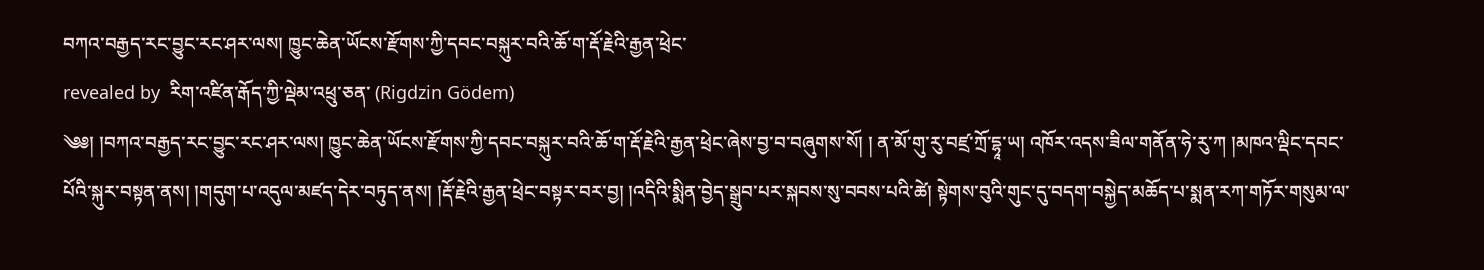བཀའ་བརྒྱད་རང་བྱུང་རང་ཤར་ལས། ཁྱུང་ཆེན་ཡོངས་རྫོགས་ཀྱི་དབང་བསྐུར་བའི་ཆོ་ག་རྡོ་རྗེའི་རྒྱན་ཕྲེང་
revealed by  རིག་འཛིན་རྒོད་ཀྱི་ལྡེམ་འཕྲུ་ཅན་ (Rigdzin Gödem)
༄༅། །བཀའ་བརྒྱད་རང་བྱུང་རང་ཤར་ལས། ཁྱུང་ཆེན་ཡོངས་རྫོགས་ཀྱི་དབང་བསྐུར་བའི་ཆོ་ག་རྡོ་རྗེའི་རྒྱན་ཕྲེང་ཞེས་བྱ་བ་བཞུགས་སོ། ། ན་མོ་གུ་རུ་བཛྲ་ཀྲོ་དྷཱ་ཡ། འཁོར་འདས་ཟིལ་གནོན་ཧེ་རུ་ཀ །མཁའ་ལྡིང་དབང་པོའི་སྐུར་བསྟན་ནས། །གདུག་པ་འདུལ་མཛད་དེར་བཏུད་ནས། །རྡོ་རྗེའི་རྒྱན་ཕྲེང་བསྟར་བར་བྱ། །འདིའི་སྨིན་བྱེད་སྒྲུབ་པར་སྐབས་སུ་བབས་པའི་ཚེ། སྟེགས་བུའི་གུང་དུ་བདག་བསྐྱེད་མཆོད་པ་སྨན་རཀ་གཏོར་གསུམ་ལ་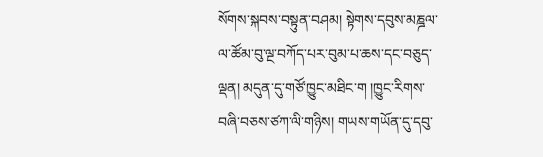སོགས་སྐབས་བསྟུན་བཤམ། སྟེགས་དབུས་མཎྜལ་ལ་ཚོམ་བུ་ལྔ་བཀོད་པར་བུམ་པ་ཆས་དང་བཅུད་ལྡན། མདུན་དུ་གཙོ་ཁྱུང་མཐིང་ག །ཁྱུང་རིགས་བཞི་བཅས་ཙཀ་ལི་གཉིས། གཡས་གཡོན་དུ་དབུ་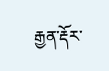རྒྱན་རྡོར་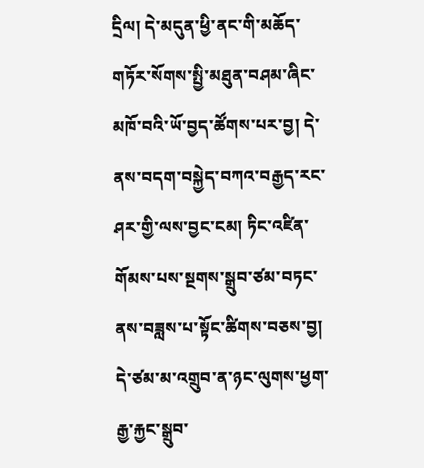དྲིལ། དེ་མདུན་ཕྱི་ནང་གི་མཆོད་གཏོར་སོགས་སྤྱི་མཐུན་བཤམ་ཞིང་མཁོ་བའི་ཡོ་བྱད་ཚོགས་པར་བྱ། དེ་ནས་བདག་བསྐྱེད་བཀའ་བརྒྱད་རང་ཤར་གྱི་ལས་བྱང་ངམ། ཏིང་འཛིན་གོམས་པས་སྔགས་སྒྲུབ་ཙམ་བཏང་ནས་བཟླས་པ་སྟོང་ཚིགས་བཅས་བྱ། དེ་ཙམ་མ་འགྲུབ་ན་ཉང་ལུགས་ཕྱག་རྒྱ་རྐྱང་སྒྲུབ་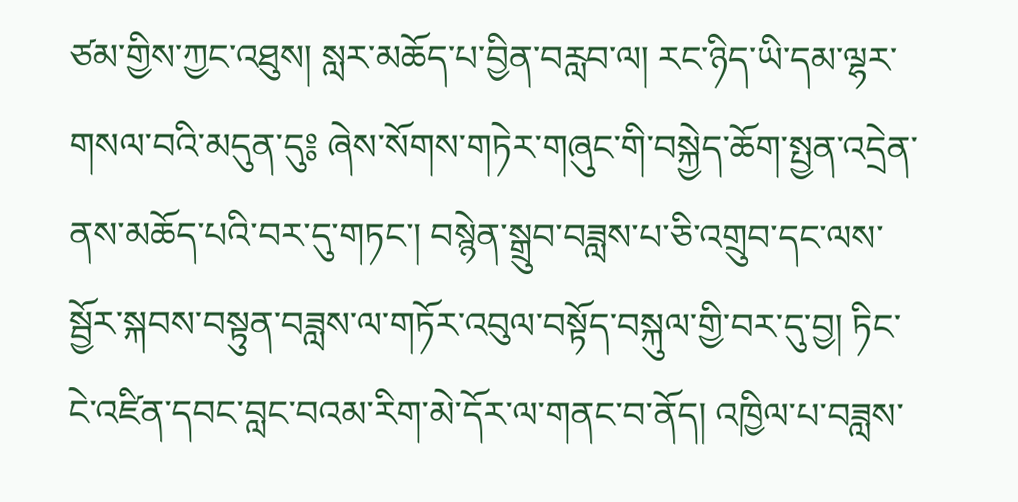ཙམ་གྱིས་ཀྱང་འཐུས། སླར་མཆོད་པ་བྱིན་བརླབ་ལ། རང་ཉིད་ཡི་དམ་ལྷར་གསལ་བའི་མདུན་དུ༔ ཞེས་སོགས་གཏེར་གཞུང་གི་བསྐྱེད་ཆོག་སྤྱན་འདྲེན་ནས་མཆོད་པའི་བར་དུ་གཏང་། བསྙེན་སྒྲུབ་བཟླས་པ་ཅི་འགྲུབ་དང་ལས་སྦྱོར་སྐབས་བསྟུན་བཟླས་ལ་གཏོར་འབུལ་བསྟོད་བསྐུལ་གྱི་བར་དུ་བྱ། ཏིང་ངེ་འཛིན་དབང་བླང་བའམ་རིག་མེ་དོར་ལ་གནང་བ་ནོད། འཁྱིལ་པ་བཟླས་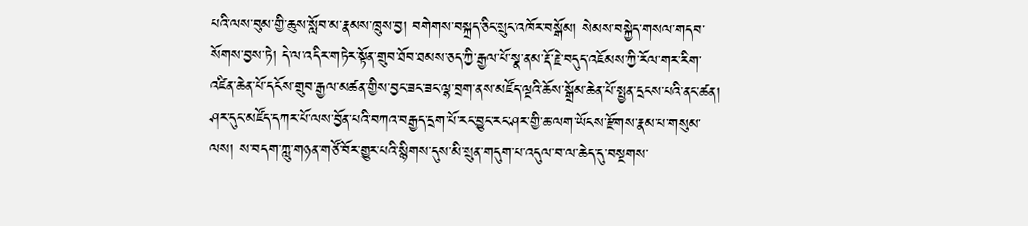པའི་ལས་བུམ་གྱི་ཆུས་སློབ་མ་རྣམས་ཁྲུས་བྱ། བགེགས་བསྐྲད་ཅིང་སྲུང་འཁོར་བསྒོམ། སེམས་བསྐྱེད་གསལ་གདབ་སོགས་བྱས་ཏེ། དེ་ལ་འདིར་གཏེར་སྟོན་གྲུབ་ཐོབ་ཐམས་ཅད་ཀྱི་རྒྱལ་པོ་སྣ་ནམ་རྡོ་རྗེ་བདུད་འཇོམས་ཀྱི་རོལ་གར་རིག་འཛིན་ཆེན་པོ་དངོས་གྲུབ་རྒྱལ་མཚན་གྱིས་བྱང་ཟང་ཟང་ལྷ་བྲག་ནས་མཛོད་ལྔའི་ཆོས་སྒྲོམ་ཆེན་པོ་སྤྱན་དྲངས་པའི་ནང་ཚན། ཤར་དུང་མཛོད་དཀར་པོ་ལས་བྱོན་པའི་བཀའ་བརྒྱད་དྲག་པོ་རང་བྱུང་རང་ཤར་གྱི་ཆ་ལག་ཡོངས་རྫོགས་རྣམ་པ་གསུམ་ལས། ས་བདག་ཀླུ་གཉན་གཙོ་བོར་གྱུར་པའི་སྙིགས་དུས་མི་སྲུན་གདུག་པ་འདུལ་བ་ལ་ཆེད་དུ་བསྔགས་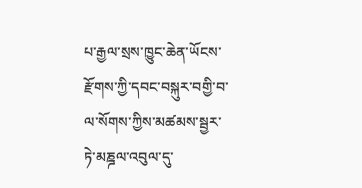པ་རྒྱལ་སྲས་ཁྱུང་ཆེན་ཡོངས་རྫོགས་ཀྱི་དབང་བསྐུར་བགྱི་བ་ལ་སོགས་ཀྱིས་མཚམས་སྦྱར་ཏེ་མཎྜལ་འབུལ་དུ་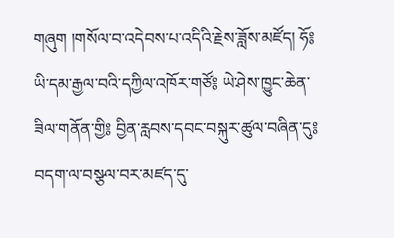གཞུག །གསོལ་བ་འདེབས་པ་འདིའི་རྗེས་ཟློས་མཛོད། ཧོ༔ ཡི་དམ་རྒྱལ་བའི་དཀྱིལ་འཁོར་གཙོ༔ ཡེ་ཤེས་ཁྱུང་ཆེན་ཟིལ་གནོན་གྱི༔ བྱིན་རླབས་དབང་བསྐུར་ཚུལ་བཞིན་དུ༔ བདག་ལ་བསྩལ་བར་མཛད་དུ་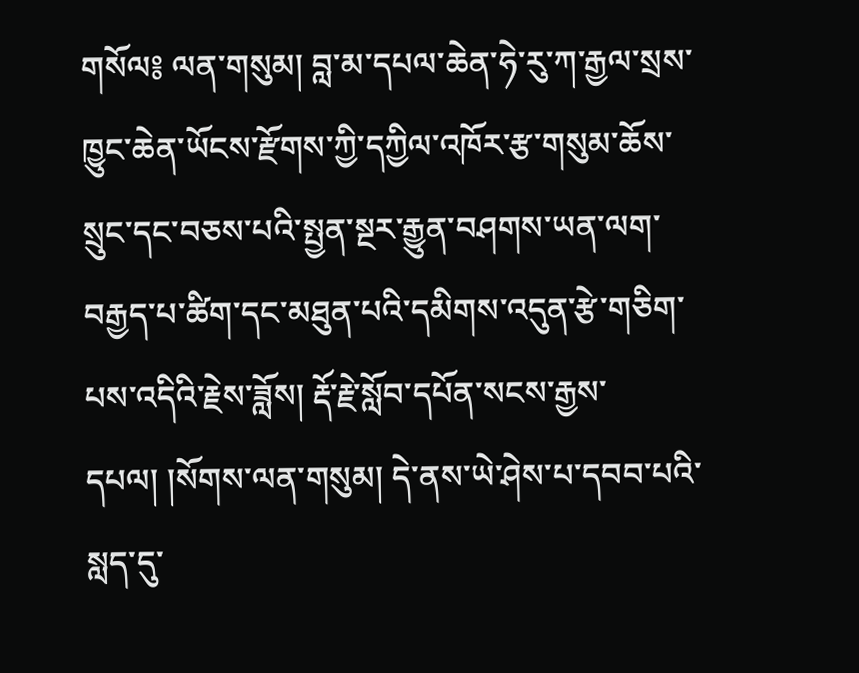གསོལ༔ ལན་གསུམ། བླ་མ་དཔལ་ཆེན་ཧེ་རུ་ཀ་རྒྱལ་སྲས་ཁྱུང་ཆེན་ཡོངས་རྫོགས་ཀྱི་དཀྱིལ་འཁོར་རྩ་གསུམ་ཆོས་སྲུང་དང་བཅས་པའི་སྤྱན་སྔར་རྒྱུན་བཤགས་ཡན་ལག་བརྒྱད་པ་ཚིག་དང་མཐུན་པའི་དམིགས་འདུན་རྩེ་གཅིག་པས་འདིའི་རྗེས་ཟློས། རྡོ་རྗེ་སློབ་དཔོན་སངས་རྒྱས་དཔལ། །སོགས་ལན་གསུམ། དེ་ནས་ཡེ་ཤེས་པ་དབབ་པའི་སླད་དུ་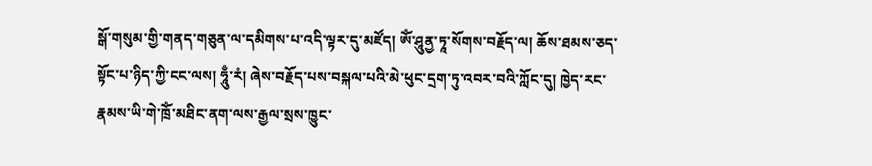སྒོ་གསུམ་གྱི་གནད་གཅུན་ལ་དམིགས་པ་འདི་ལྟར་དུ་མཛོད། ཨོཾ་ཤཱུནྱ་ཏཱ་སོགས་བརྗོད་ལ། ཆོས་ཐམས་ཅད་སྟོང་པ་ཉིད་ཀྱི་ངང་ལས། ཧཱུྃ་རཾ། ཞེས་བརྗོད་པས་བསྐལ་པའི་མེ་ཕུང་དྲག་ཏུ་འབར་བའི་ཀློང་དུ། ཁྱེད་རང་རྣམས་ཡི་གེ་ཁྲོཾ་མཐིང་ནག་ལས་རྒྱལ་སྲས་ཁྱུང་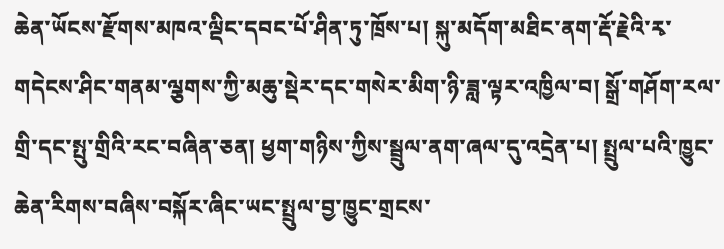ཆེན་ཡོངས་རྫོགས་མཁའ་ལྡིང་དབང་པོ་ཤིན་ཏུ་ཁྲོས་པ། སྐུ་མདོག་མཐིང་ནག་རྡོ་རྗེའི་རྭ་གདེངས་ཤིང་གནམ་ལྕགས་ཀྱི་མཆུ་སྡེར་དང་གསེར་མིག་ཉི་ཟླ་ལྟར་འཁྱིལ་བ། སྒྲོ་གཤོག་རལ་གྲི་དང་སྤུ་གྲིའི་རང་བཞིན་ཅན། ཕྱག་གཉིས་ཀྱིས་སྦྲུལ་ནག་ཞལ་དུ་འདྲེན་པ། སྤྲུལ་པའི་ཁྱུང་ཆེན་རིགས་བཞིས་བསྐོར་ཞིང་ཡང་སྤྲུལ་བྱ་ཁྱུང་གྲངས་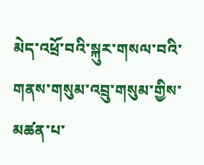མེད་འཕྲོ་བའི་སྐུར་གསལ་བའི་གནས་གསུམ་འབྲུ་གསུམ་གྱིས་མཚན་པ་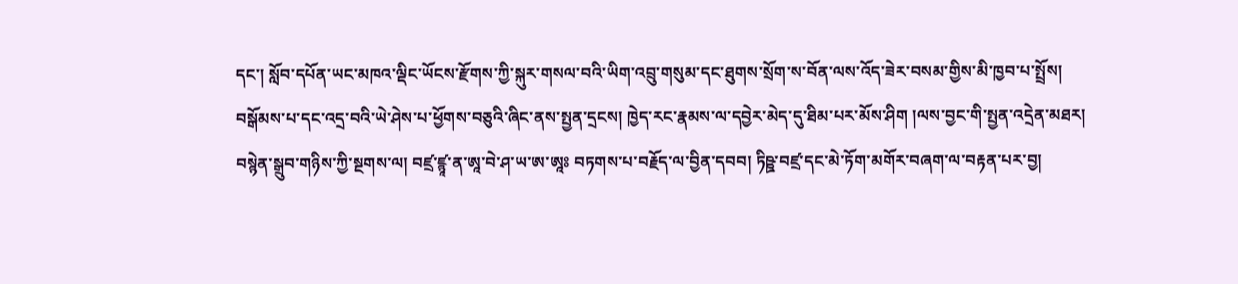དང་། སློབ་དཔོན་ཡང་མཁའ་ལྡིང་ཡོངས་རྫོགས་ཀྱི་སྐུར་གསལ་བའི་ཡིག་འབྲུ་གསུམ་དང་ཐུགས་སྲོག་ས་བོན་ལས་འོད་ཟེར་བསམ་གྱིས་མི་ཁྱབ་པ་སྤྲོས། བསྒོམས་པ་དང་འདྲ་བའི་ཡེ་ཤེས་པ་ཕྱོགས་བཅུའི་ཞིང་ནས་སྤྱན་དྲངས། ཁྱེད་རང་རྣམས་ལ་དབྱེར་མེད་དུ་ཐིམ་པར་མོས་ཤིག །ལས་བྱང་གི་སྤྱན་འདྲེན་མཐར། བསྙེན་སྒྲུབ་གཉིས་ཀྱི་སྔགས་ལ། བཛྲ་ཛྙཱ་ན་ཨཱ་བེ་ཤ་ཡ་ཨ་ཨཱཿ བཏགས་པ་བརྗོད་ལ་བྱིན་དབབ། ཏིཥྛ་བཛྲ་དང་མེ་ཏོག་མགོར་བཞག་ལ་བརྟན་པར་བྱ།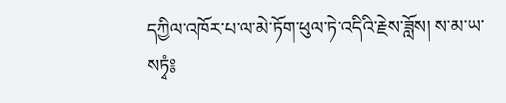དཀྱིལ་འཁོར་པ་ལ་མེ་ཏོག་ཕུལ་ཏེ་འདིའི་རྗེས་ཟློས། ས་མ་ཡ་སཏྭཾ༔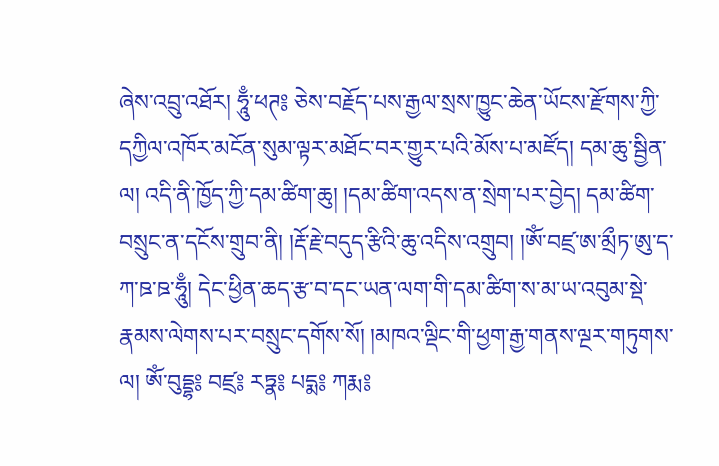ཞེས་འབྲུ་འཐོར། ཧཱུྃ་ཕཊ༔ ཅེས་བརྗོད་པས་རྒྱལ་སྲས་ཁྱུང་ཆེན་ཡོངས་རྫོགས་ཀྱི་དཀྱིལ་འཁོར་མངོན་སུམ་ལྟར་མཐོང་བར་གྱུར་པའི་མོས་པ་མཛོད། དམ་ཆུ་སྦྱིན་ལ། འདི་ནི་ཁྱོད་ཀྱི་དམ་ཚིག་ཆུ། །དམ་ཚིག་འདས་ན་སྲེག་པར་བྱེད། དམ་ཚིག་བསྲུང་ན་དངོས་གྲུབ་ནི། །རྡོ་རྗེ་བདུད་རྩིའི་ཆུ་འདིས་འགྲུབ། །ཨོཾ་བཛྲ་ཨ་མྲྀཏ་ཨུ་ད་ཀ་ཋ་ཋ་ཧཱུྃ། དེང་ཕྱིན་ཆད་རྩ་བ་དང་ཡན་ལག་གི་དམ་ཚིག་ས་མ་ཡ་འབུམ་སྡེ་རྣམས་ལེགས་པར་བསྲུང་དགོས་སོ། །མཁའ་ལྡིང་གི་ཕྱག་རྒྱ་གནས་ལྔར་གཏུགས་ལ། ཨོཾ་བུདྡྷ༔ བཛྲ༔ རཏྣ༔ པདྨ༔ ཀརྨ༔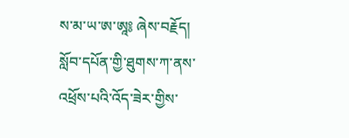ས་མ་ཡ་ཨ་ཨཱ༔ ཞེས་བརྗོད། སློབ་དཔོན་གྱི་ཐུགས་ཀ་ནས་འཕྲོས་པའི་འོད་ཟེར་གྱིས་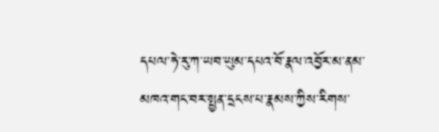དཔལ་ཧེ་རུ་ཀ་ཡབ་ཡུམ་དཔའ་བོ་རྣལ་འབྱོར་མ་ནམ་མཁའ་གང་བར་སྤྱན་དྲངས་པ་རྣམས་ཀྱིས་རིགས་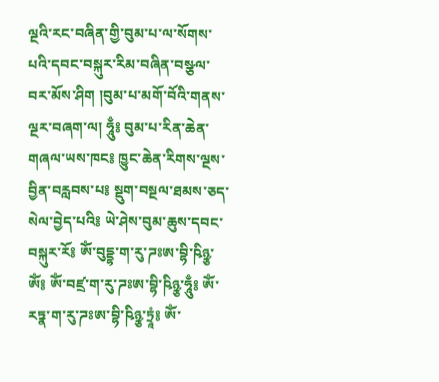ལྔའི་རང་བཞིན་གྱི་བུམ་པ་ལ་སོགས་པའི་དབང་བསྐུར་རིམ་བཞིན་བསྩལ་བར་མོས་ཤིག །བུམ་པ་མགོ་བོའི་གནས་ལྔར་བཞག་ལ། ཧཱུྃ༔ བུམ་པ་རིན་ཆེན་གཞལ་ཡས་ཁང༔ ཁྱུང་ཆེན་རིགས་ལྔས་བྱིན་བརླབས་པ༔ སྡུག་བསྔལ་ཐམས་ཅད་སེལ་བྱེད་པའི༔ ཡེ་ཤེས་བུམ་ཆུས་དབང་བསྐུར་རོ༔ ཨོཾ་བུདྡྷ་ག་རུ་ཌཿཨ་བྷི་ཥིཉྩ་ཨོཾ༔ ཨོཾ་བཛྲ་ག་རུ་ཌཿཨ་བྷི་ཥིཉྩ་ཧཱུྃ༔ ཨོཾ་རཏྣ་ག་རུ་ཌཿཨ་བྷི་ཥིཉྩ་ཏྲཱཾ༔ ཨོཾ་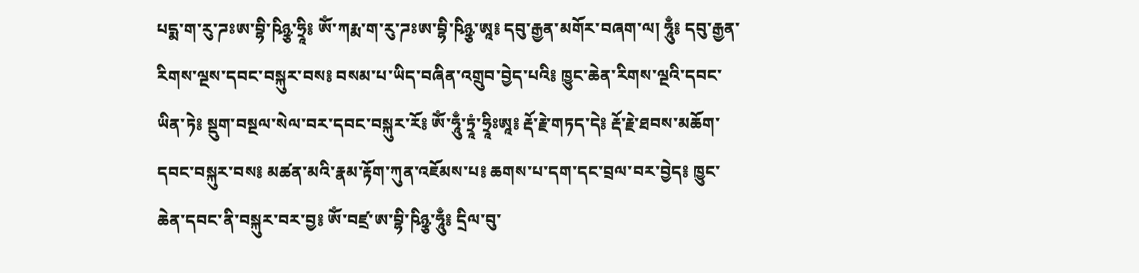པདྨ་ག་རུ་ཌཿཨ་བྷི་ཥིཉྩ་ཧྲཱི༔ ཨོཾ་ཀརྨ་ག་རུ་ཌཿཨ་བྷི་ཥིཉྩ་ཨཱ༔ དབུ་རྒྱན་མགོར་བཞག་ལ། ཧཱུྃ༔ དབུ་རྒྱན་རིགས་ལྔས་དབང་བསྐུར་བས༔ བསམ་པ་ཡིད་བཞིན་འགྲུབ་བྱེད་པའི༔ ཁྱུང་ཆེན་རིགས་ལྔའི་དབང་ཡིན་ཏེ༔ སྡུག་བསྔལ་སེལ་བར་དབང་བསྐུར་རོ༔ ཨོཾ་ཧཱུྃ་ཏྲཱཾ་ཧྲཱིཿཨཱ༔ རྡོ་རྗེ་གཏད་དེ༔ རྡོ་རྗེ་ཐབས་མཆོག་དབང་བསྐུར་བས༔ མཚན་མའི་རྣམ་རྟོག་ཀུན་འཇོམས་པ༔ ཆགས་པ་དག་དང་བྲལ་བར་བྱེད༔ ཁྱུང་ཆེན་དབང་ནི་བསྐུར་བར་བྱ༔ ཨོཾ་བཛྲ་ཨ་བྷི་ཥིཉྩ་ཧཱུྃ༔ དྲིལ་བུ་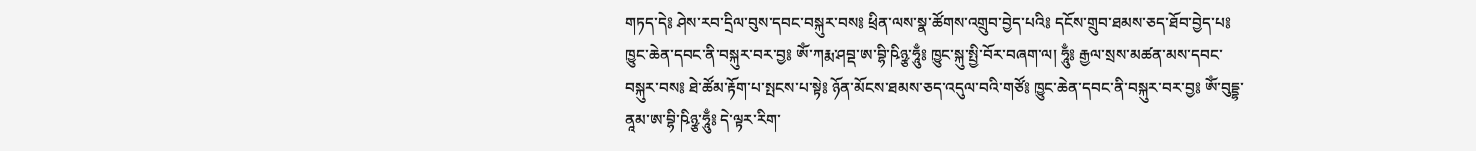གཏད་དེ༔ ཤེས་རབ་དྲིལ་བུས་དབང་བསྐུར་བས༔ ཕྲིན་ལས་སྣ་ཚོགས་འགྲུབ་བྱེད་པའི༔ དངོས་གྲུབ་ཐམས་ཅད་ཐོབ་བྱེད་པ༔ ཁྱུང་ཆེན་དབང་ནི་བསྐུར་བར་བྱ༔ ཨོཾ་ཀརྨ་ཤབྡ་ཨ་བྷི་ཥིཉྩ་ཧཱུྃ༔ ཁྱུང་སྐུ་སྤྱི་བོར་བཞག་ལ། ཧཱུྃ༔ རྒྱལ་སྲས་མཚན་མས་དབང་བསྐུར་བས༔ ཐེ་ཚོམ་རྟོག་པ་སྤངས་པ་སྟེ༔ ཉོན་མོངས་ཐམས་ཅད་འདུལ་བའི་གཙོ༔ ཁྱུང་ཆེན་དབང་ནི་བསྐུར་བར་བྱ༔ ཨོཾ་བུདྡྷ་ནཱམ་ཨ་བྷི་ཥིཉྩ་ཧཱུྃ༔ དེ་ལྟར་རིག་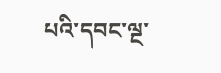པའི་དབང་ལྔ་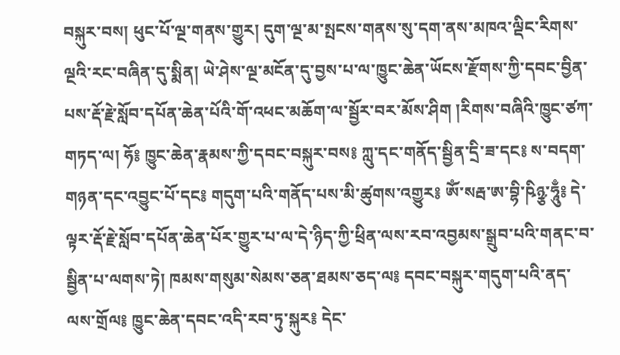བསྐུར་བས། ཕུང་པོ་ལྔ་གནས་གྱུར། དུག་ལྔ་མ་སྤངས་གནས་སུ་དག་ནས་མཁའ་ལྡིང་རིགས་ལྔའི་རང་བཞིན་དུ་སྨིན། ཡེ་ཤེས་ལྔ་མངོན་དུ་བྱས་པ་ལ་ཁྱུང་ཆེན་ཡོངས་རྫོགས་ཀྱི་དབང་བྱིན་པས་རྡོ་རྗེ་སློབ་དཔོན་ཆེན་པོའི་གོ་འཕང་མཆོག་ལ་སྦྱོར་བར་མོས་ཤིག །རིགས་བཞིའི་ཁྱུང་ཙཀ་གཏད་ལ། ཧོ༔ ཁྱུང་ཆེན་རྣམས་ཀྱི་དབང་བསྐུར་བས༔ ཀླུ་དང་གནོད་སྦྱིན་དྲི་ཟ་དང༔ ས་བདག་གཉན་དང་འབྱུང་པོ་དང༔ གདུག་པའི་གནོད་པས་མི་ཚུགས་འགྱུར༔ ཨོཾ་སརྦ་ཨ་བྷི་ཥིཉྩ་ཧཱུྃ༔ དེ་ལྟར་རྡོ་རྗེ་སློབ་དཔོན་ཆེན་པོར་གྱུར་པ་ལ་དེ་ཉིད་ཀྱི་ཕྲིན་ལས་རབ་འབྱམས་སྒྲུབ་པའི་གནང་བ་སྦྱིན་པ་ལགས་ཏེ། ཁམས་གསུམ་སེམས་ཅན་ཐམས་ཅད་ལ༔ དབང་བསྐུར་གདུག་པའི་ནད་ལས་གྲོལ༔ ཁྱུང་ཆེན་དབང་འདི་རབ་ཏུ་སྐུར༔ དེང་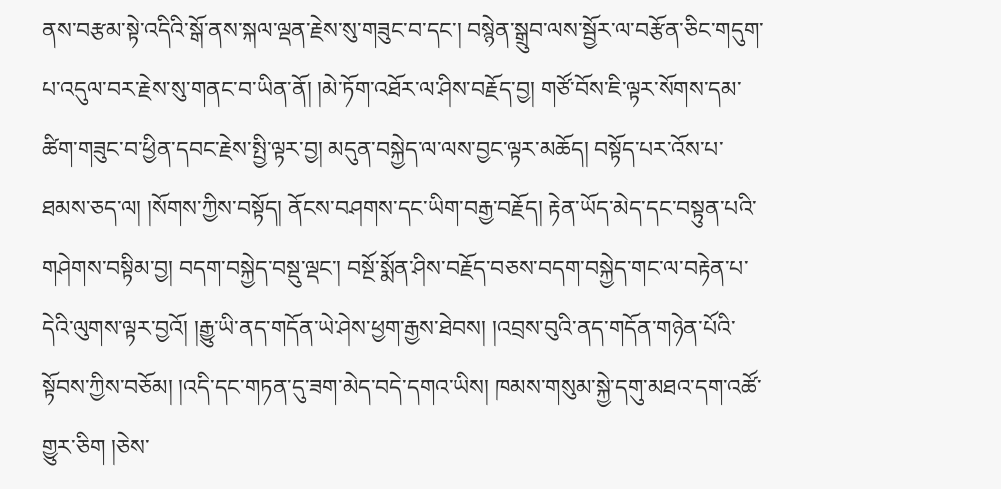ནས་བརྩམ་སྟེ་འདིའི་སྒོ་ནས་སྐལ་ལྡན་རྗེས་སུ་གཟུང་བ་དང་། བསྙེན་སྒྲུབ་ལས་སྦྱོར་ལ་བརྩོན་ཅིང་གདུག་པ་འདུལ་བར་རྗེས་སུ་གནང་བ་ཡིན་ནོ། །མེ་ཏོག་འཐོར་ལ་ཤིས་བརྗོད་བྱ། གཙོ་བོས་ཇི་ལྟར་སོགས་དམ་ཚིག་གཟུང་བ་ཕྱིན་དབང་རྗེས་སྤྱི་ལྟར་བྱ། མདུན་བསྐྱེད་ལ་ལས་བྱང་ལྟར་མཆོད། བསྟོད་པར་འོས་པ་ཐམས་ཅད་ལ། །སོགས་ཀྱིས་བསྟོད། ནོངས་བཤགས་དང་ཡིག་བརྒྱ་བརྗོད། རྟེན་ཡོད་མེད་དང་བསྟུན་པའི་གཤེགས་བསྟིམ་བྱ། བདག་བསྐྱེད་བསྡུ་ལྡང་། བསྔོ་སྨོན་ཤིས་བརྗོད་བཅས་བདག་བསྐྱེད་གང་ལ་བརྟེན་པ་དེའི་ལུགས་ལྟར་བྱའོ། །རྒྱུ་ཡི་ནད་གདོན་ཡེ་ཤེས་ཕྱག་རྒྱས་ཐེབས། །འབྲས་བུའི་ནད་གདོན་གཉེན་པོའི་སྟོབས་ཀྱིས་བཅོམ། །འདི་དང་གཏན་དུ་ཟག་མེད་བདེ་དགའ་ཡིས། ཁམས་གསུམ་སྐྱེ་དགུ་མཐའ་དག་འཚོ་གྱུར་ཅིག །ཅེས་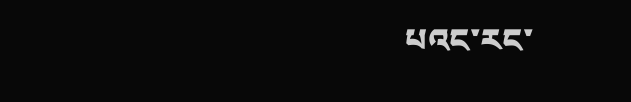པའང་རང་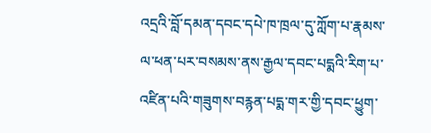འདྲའི་བློ་དམན་དབང་དཔེ་ཁ་ཁྲལ་དུ་ཀློག་པ་རྣམས་ལ་ཕན་པར་བསམས་ནས་རྒྱལ་དབང་པདྨའི་རིག་པ་འཛིན་པའི་གཟུགས་བརྙན་པདྨ་གར་གྱི་དབང་ཕྱུག་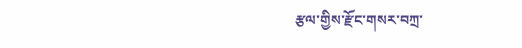རྩལ་གྱིས་རྫོང་གསར་བཀྲ་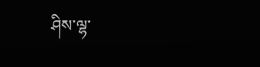ཤིས་ལྷ་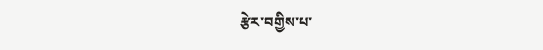རྩེར་བགྱིས་པ་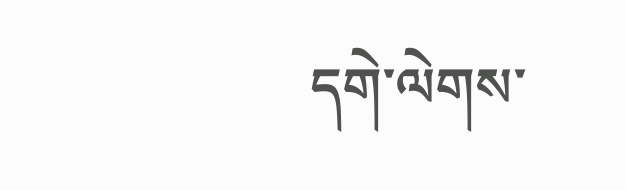དགེ་ལེགས་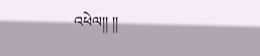འཕེལ།། །།